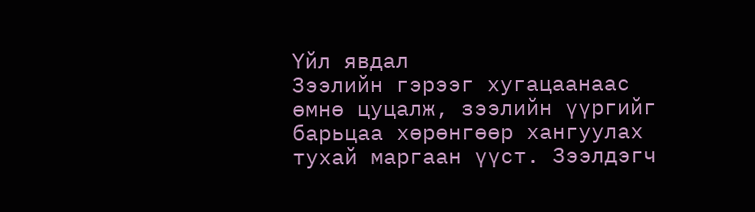Үйл явдал
Зээлийн гэрээг хугацаанаас өмнө цуцалж, зээлийн үүргийг барьцаа хөрөнгөөр хангуулах тухай маргаан үүст. Зээлдэгч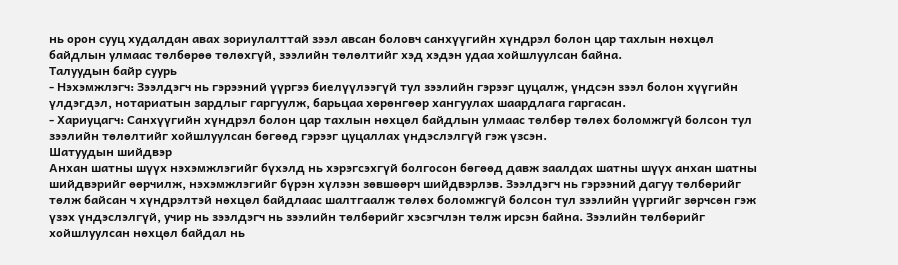нь орон сууц худалдан авах зориулалттай зээл авсан боловч санхүүгийн хүндрэл болон цар тахлын нөхцөл байдлын улмаас төлбөрөө төлөхгүй, зээлийн төлөлтийг хэд хэдэн удаа хойшлуулсан байна.
Талуудын байр суурь
- Нэхэмжлэгч: Зээлдэгч нь гэрээний үүргээ биелүүлээгүй тул зээлийн гэрээг цуцалж, үндсэн зээл болон хүүгийн үлдэгдэл, нотариатын зардлыг гаргуулж, барьцаа хөрөнгөөр хангуулах шаардлага гаргасан.
- Хариуцагч: Санхүүгийн хүндрэл болон цар тахлын нөхцөл байдлын улмаас төлбөр төлөх боломжгүй болсон тул зээлийн төлөлтийг хойшлуулсан бөгөөд гэрээг цуцаллах үндэслэлгүй гэж үзсэн.
Шатуудын шийдвэр
Анхан шатны шүүх нэхэмжлэгийг бүхэлд нь хэрэгсэхгүй болгосон бөгөөд давж заалдах шатны шүүх анхан шатны шийдвэрийг өөрчилж, нэхэмжлэгийг бүрэн хүлээн зөвшөөрч шийдвэрлэв. Зээлдэгч нь гэрээний дагуу төлбөрийг төлж байсан ч хүндрэлтэй нөхцөл байдлаас шалтгаалж төлөх боломжгүй болсон тул зээлийн үүргийг зөрчсөн гэж үзэх үндэслэлгүй, учир нь зээлдэгч нь зээлийн төлбөрийг хэсэгчлэн төлж ирсэн байна. Зээлийн төлбөрийг хойшлуулсан нөхцөл байдал нь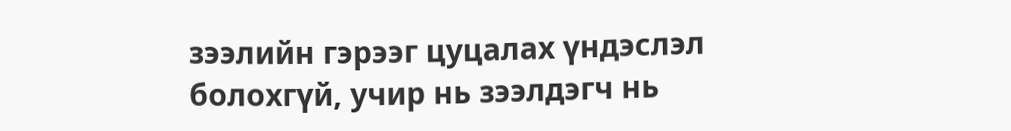зээлийн гэрээг цуцалах үндэслэл болохгүй, учир нь зээлдэгч нь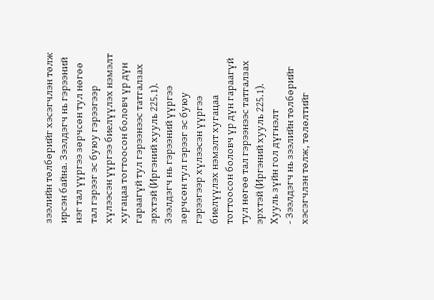зээлийн төлбөрийг хэсэгчлэн төлж ирсэн байна. Зээлдэгч нь гэрээний нэг тал үүргээ зөрчсөн тул нөгөө тал гэрээг эс буюу гэрээгээр хүлээсэн үүргээ биелүүлэх нэмэлт хугацаа тогтоосон боловч үр дүн гараагүй тул гэрээнээс татгалзах эрхтэй (Иргэний хууль 225.1). Зээлдэгч нь гэрээний үүргээ зөрчсөн тул гэрээг эс буюу гэрээгээр хүлээсэн үүргээ биелүүлэх нэмэлт хугацаа тогтоосон боловч үр дүн гараагүй тул нөгөө тал гэрээнээс татгалзах эрхтэй (Иргэний хууль 225.1).
Хууль зүйн гол дүгнэлт
- Зээлдэгч нь зээлийн төлбөрийг хэсэгчлэн төлж, төлөлтийг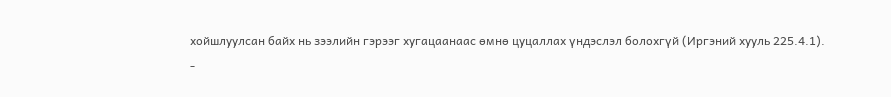хойшлуулсан байх нь зээлийн гэрээг хугацаанаас өмнө цуцаллах үндэслэл болохгүй (Иргэний хууль 225.4.1).
-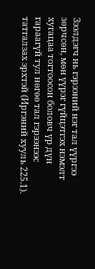Зээлдэгч нь гэрээний нэг тал үүргээ зөрчсөн, мөн үүрэг гүйцэтгэх нэмэлт хугацаа тогтоосон боловч үр дүн гараагүй тул нөгөө тал гэрээнээс татгалзах эрхтэй (Иргэний хууль 225.1).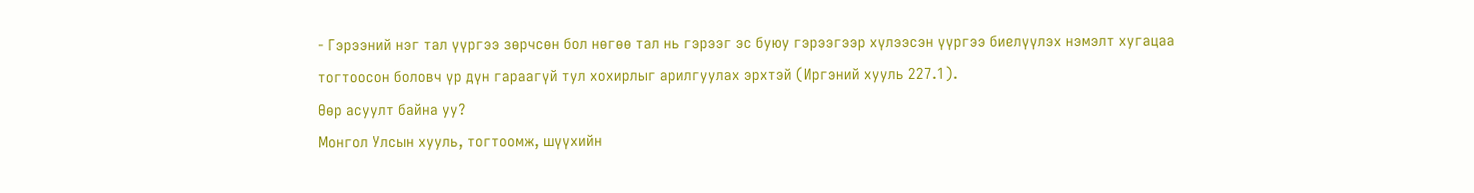- Гэрээний нэг тал үүргээ зөрчсөн бол нөгөө тал нь гэрээг эс буюу гэрээгээр хүлээсэн үүргээ биелүүлэх нэмэлт хугацаа тогтоосон боловч үр дүн гараагүй тул хохирлыг арилгуулах эрхтэй (Иргэний хууль 227.1).
Өөр асуулт байна уу?
Монгол Улсын хууль, тогтоомж, шүүхийн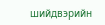шийдвэрийн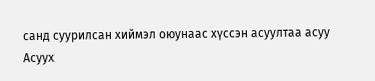санд суурилсан хиймэл оюунаас хүссэн асуултаа асуу
Асуух